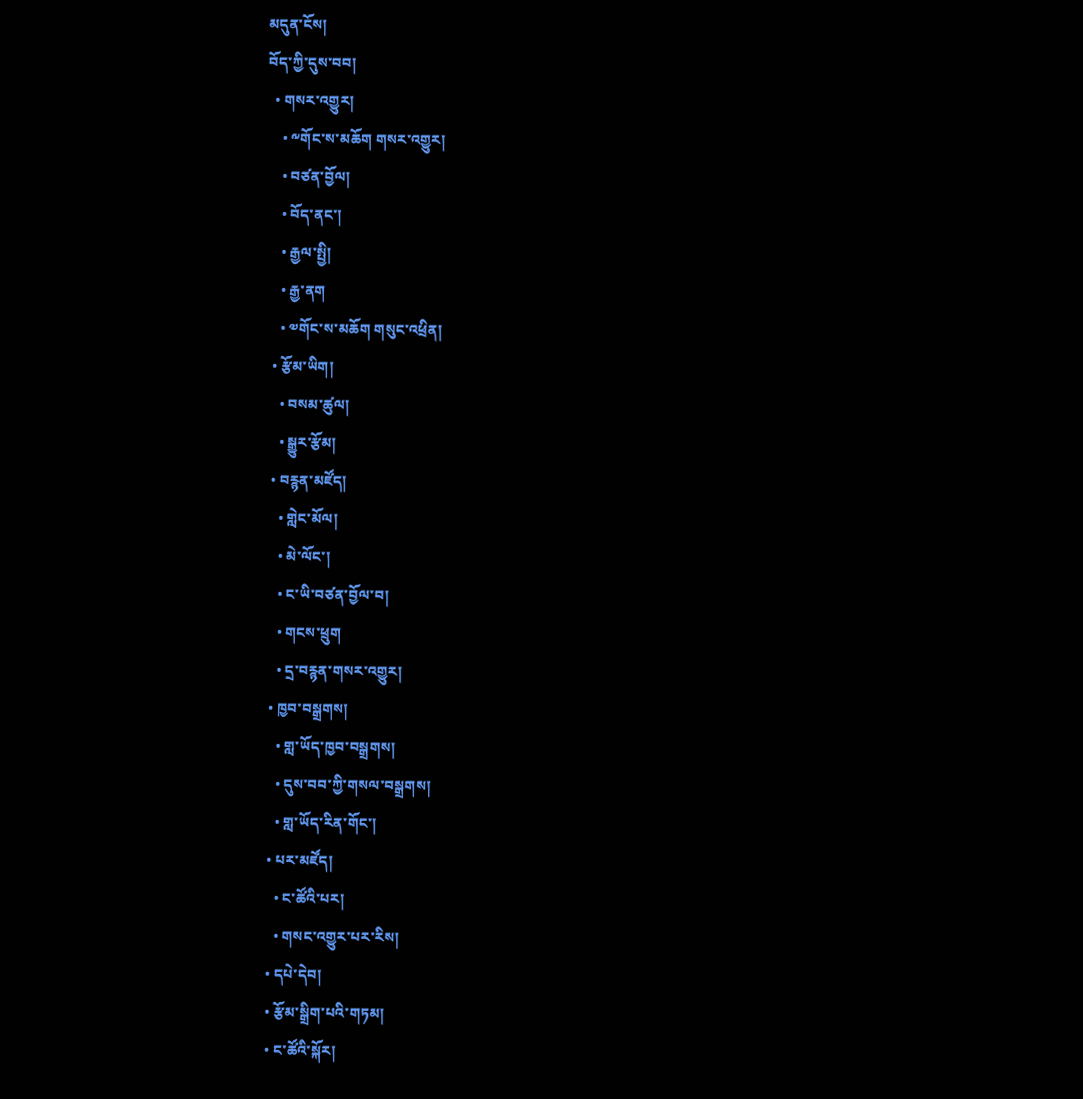མདུན་ངོས།
བོད་ཀྱི་དུས་བབ།
  • གསར་འགྱུར།
    • ༸གོང་ས་མཆོག གསར་འགྱུར།
    • བཙན་བྱོལ།
    • བོད་ནང་།
    • རྒྱལ་སྤྱི།
    • རྒྱ་ནག
    • ༧གོང་ས་མཆོག གསུང་འཕྲིན།
  • རྩོམ་ཡིག།
    • བསམ་ཚུལ།
    • སྒྱུར་རྩོམ།
  • བརྙན་མཛོད།
    • གླེང་མོལ།
    • མེ་ལོང་།
    • ང་ཡི་བཙན་བྱོལ་བ།
    • གངས་ཕྲུག
    • དྲ་བརྙན་གསར་འགྱུར།
  • ཁྱབ་བསྒྲགས།
    • གླ་ཡོད་ཁྱབ་བསྒྲགས།
    • དུས་བབ་ཀྱི་གསལ་བསྒྲགས།
    • གླ་ཡོད་རིན་གོང་།
  • པར་མཛོད།
    • ང་ཚོའི་པར།
    • གསང་འགྱུར་པར་རིས།
  • དཔེ་དེབ།
  • རྩོམ་སྒྲིག་པའི་གཏམ།
  • ང་ཚོའི་སྐོར།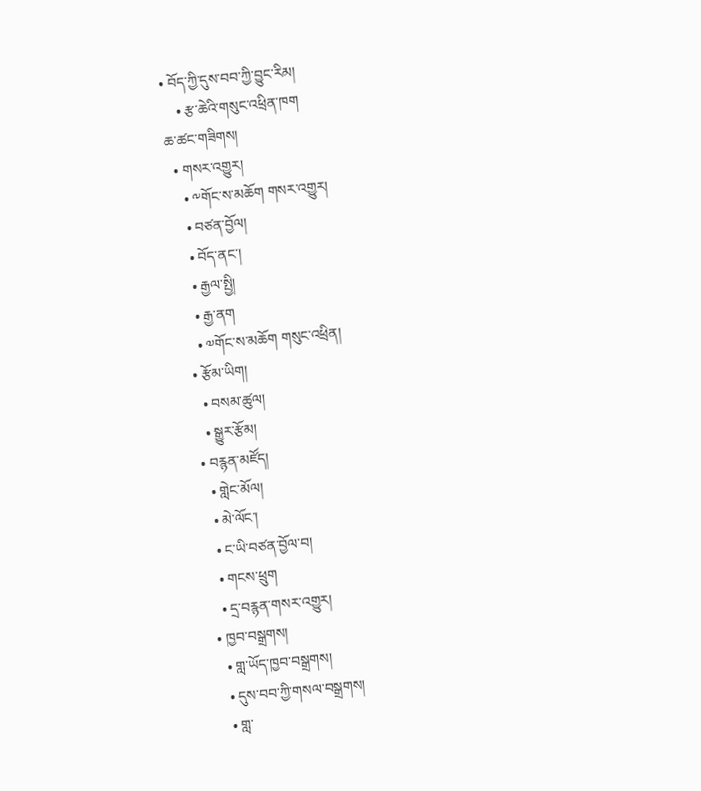• བོད་ཀྱི་དུས་བབ་ཀྱི་བྱུང་རིམ།
    • རྩ་ཆེའི་གསུང་འཕྲིན་ཁག
ཆ་ཚང་གཟིགས།
  • གསར་འགྱུར།
    • ༸གོང་ས་མཆོག གསར་འགྱུར།
    • བཙན་བྱོལ།
    • བོད་ནང་།
    • རྒྱལ་སྤྱི།
    • རྒྱ་ནག
    • ༧གོང་ས་མཆོག གསུང་འཕྲིན།
  • རྩོམ་ཡིག།
    • བསམ་ཚུལ།
    • སྒྱུར་རྩོམ།
  • བརྙན་མཛོད།
    • གླེང་མོལ།
    • མེ་ལོང་།
    • ང་ཡི་བཙན་བྱོལ་བ།
    • གངས་ཕྲུག
    • དྲ་བརྙན་གསར་འགྱུར།
  • ཁྱབ་བསྒྲགས།
    • གླ་ཡོད་ཁྱབ་བསྒྲགས།
    • དུས་བབ་ཀྱི་གསལ་བསྒྲགས།
    • གླ་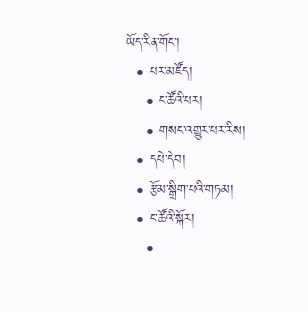ཡོད་རིན་གོང་།
  • པར་མཛོད།
    • ང་ཚོའི་པར།
    • གསང་འགྱུར་པར་རིས།
  • དཔེ་དེབ།
  • རྩོམ་སྒྲིག་པའི་གཏམ།
  • ང་ཚོའི་སྐོར།
    •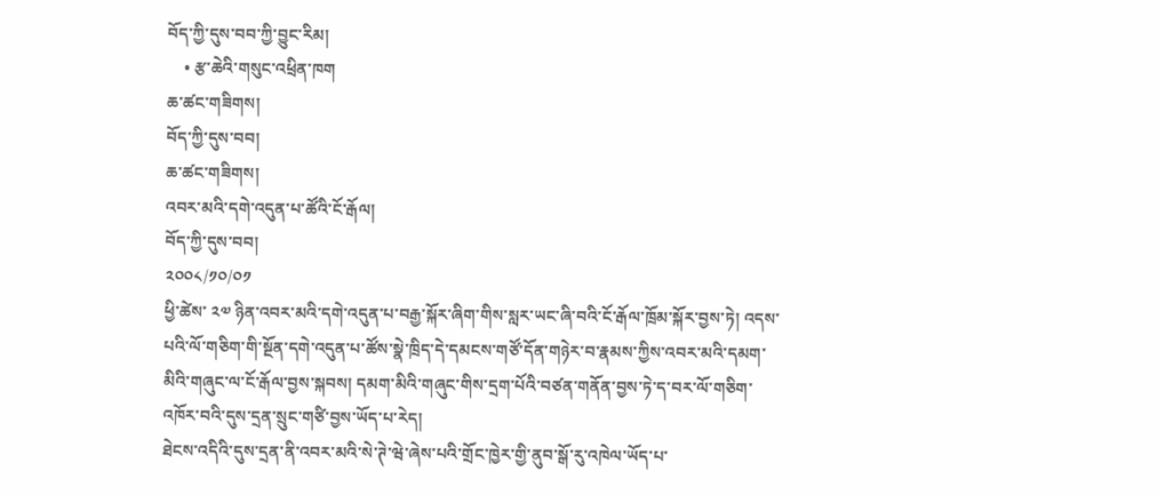བོད་ཀྱི་དུས་བབ་ཀྱི་བྱུང་རིམ།
    • རྩ་ཆེའི་གསུང་འཕྲིན་ཁག
ཆ་ཚང་གཟིགས།
བོད་ཀྱི་དུས་བབ།
ཆ་ཚང་གཟིགས།
འབར་མའི་དགེ་འདུན་པ་ཚོའི་ངོ་རྒོལ།
བོད་ཀྱི་དུས་བབ།
༢༠༠༨/༡༠/༠༡
ཕྱི་ཚེས་ ༢༧ ཉིན་འབར་མའི་དགེ་འདུན་པ་བརྒྱ་སྐོར་ཞིག་གིས་སླར་ཡང་ཞི་བའི་ངོ་རྒོལ་ཁྲོམ་སྐོར་བྱས་ཏེ། འདས་པའི་ལོ་གཅིག་གི་སྔོན་དགེ་འདུན་པ་ཚོས་སྣེ་ཁྲིད་དེ་དམངས་གཙོ་དོན་གཉེར་བ་རྣམས་ཀྱིས་འབར་མའི་དམག་མིའི་གཞུང་ལ་ངོ་རྒོལ་བྱས་སྐབས། དམག་མིའི་གཞུང་གིས་དྲག་པོའི་བཙན་གནོན་བྱས་ཏེ་ད་བར་ལོ་གཅིག་འཁོར་བའི་དུས་དྲན་སྲུང་གཙི་བྱས་ཡོད་པ་རེད།
ཐེངས་འདིའི་དུས་དྲན་ནི་འབར་མའི་སེ་ཊེ་ཝེ་ཞེས་པའི་གྲོང་ཁྱེར་གྱི་ནུབ་སྒོ་རུ་འཁེལ་ཡོད་པ་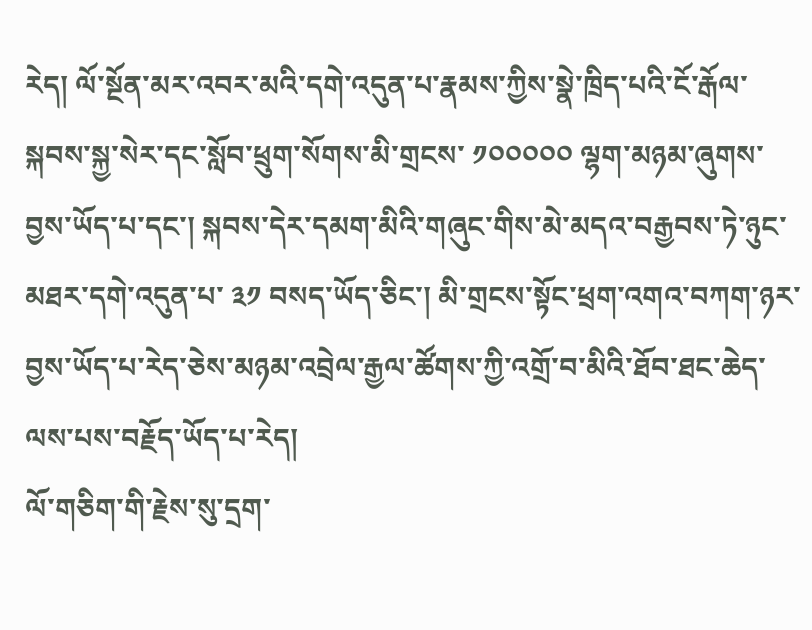རེད། ལོ་སྔོན་མར་འབར་མའི་དགེ་འདུན་པ་རྣམས་ཀྱིས་སྣེ་ཁྲིད་པའི་ངོ་རྒོལ་སྐབས་སྐྱ་སེར་དང་སློབ་ཕྲུག་སོགས་མི་གྲངས་ ༡༠༠༠༠༠ ལྷག་མཉམ་ཞུགས་བྱས་ཡོད་པ་དང་། སྐབས་དེར་དམག་མིའི་གཞུང་གིས་མེ་མདའ་བརྒྱབས་ཏེ་ཉུང་མཐར་དགེ་འདུན་པ་ ༣༡ བསད་ཡོད་ཅིང་། མི་གྲངས་སྟོང་ཕྲག་འགའ་བཀག་ཉར་བྱས་ཡོད་པ་རེད་ཅེས་མཉམ་འབྲེལ་རྒྱལ་ཚོགས་ཀྱི་འགྲོ་བ་མིའི་ཐོབ་ཐང་ཆེད་ལས་པས་བརྗོད་ཡོད་པ་རེད།
ལོ་གཅིག་གི་རྗེས་སུ་དྲག་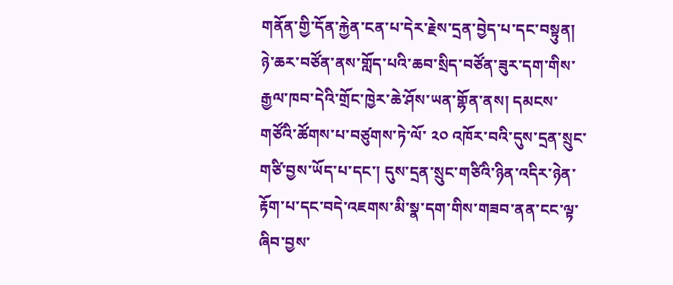གནོན་གྱི་དོན་རྐྱེན་ངན་པ་དེར་རྗེས་དྲན་བྱེད་པ་དང་བསྟུན། ཉེ་ཆར་བཙོན་ནས་གློད་པའི་ཆབ་སྲིད་བཙོན་ཟུར་དག་གིས་རྒྱལ་ཁབ་དེའི་གྲོང་ཁྱེར་ཆེ་ཤོས་ཡན་གྷོན་ནས། དམངས་གཙོའི་ཚོགས་པ་བཙུགས་ཏེ་ལོ་ ༢༠ འཁོར་བའི་དུས་དྲན་སྲུང་གཙི་བྱས་ཡོད་པ་དང་། དུས་དྲན་སྲུང་གཙིའི་ཉིན་འདིར་ཉེན་རྟོག་པ་དང་བདེ་འཇགས་མི་སྣ་དག་གིས་གཟབ་ནན་ངང་ལྟ་ཞིབ་བྱས་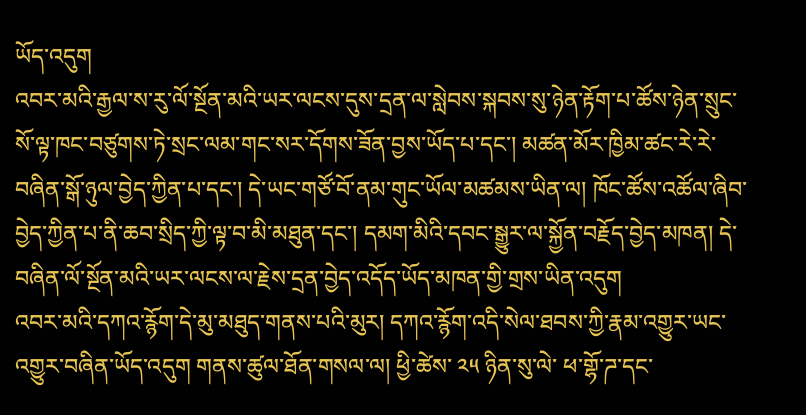ཡོད་འདུག
འབར་མའི་རྒྱལ་ས་རུ་ལོ་སྔོན་མའི་ཡར་ལངས་དུས་དྲན་ལ་སླེབས་སྐབས་སུ་ཉེན་རྟོག་པ་ཚོས་ཉེན་སྲུང་སོ་ལྟ་ཁང་བཙུགས་ཏེ་སྲང་ལམ་གང་སར་དོགས་ཟོན་བྱས་ཡོད་པ་དང་། མཚན་མོར་ཁྱིམ་ཚང་རེ་རེ་བཞིན་སྒོ་ཉུལ་བྱེད་ཀྱིན་པ་དང་། དེ་ཡང་གཙོ་བོ་ནམ་གུང་ཡོལ་མཚམས་ཡིན་ལ། ཁོང་ཚོས་འཚོལ་ཞིབ་བྱེད་ཀྱིན་པ་ནི་ཆབ་སྲིད་ཀྱི་ལྟ་བ་མི་མཐུན་དང་། དམག་མིའི་དབང་སྒྱུར་ལ་སྐྱོན་བརྗོད་བྱེད་མཁན། དེ་བཞིན་ལོ་སྔོན་མའི་ཡར་ལངས་ལ་རྗེས་དྲན་བྱེད་འདོད་ཡོད་མཁན་གྱི་གྲས་ཡིན་འདུག
འབར་མའི་དཀའ་རྙོག་དེ་མུ་མཐུད་གནས་པའི་མུར། དཀའ་རྙོག་འདི་སེལ་ཐབས་ཀྱི་རྣམ་འགྱུར་ཡང་འགྱུར་བཞིན་ཡོད་འདུག གནས་ཚུལ་ཐོན་གསལ་ལ། ཕྱི་ཚེས་ ༢༥ ཉིན་སུ་ལེ་ ཕ་གྷོ་ཌ་དང་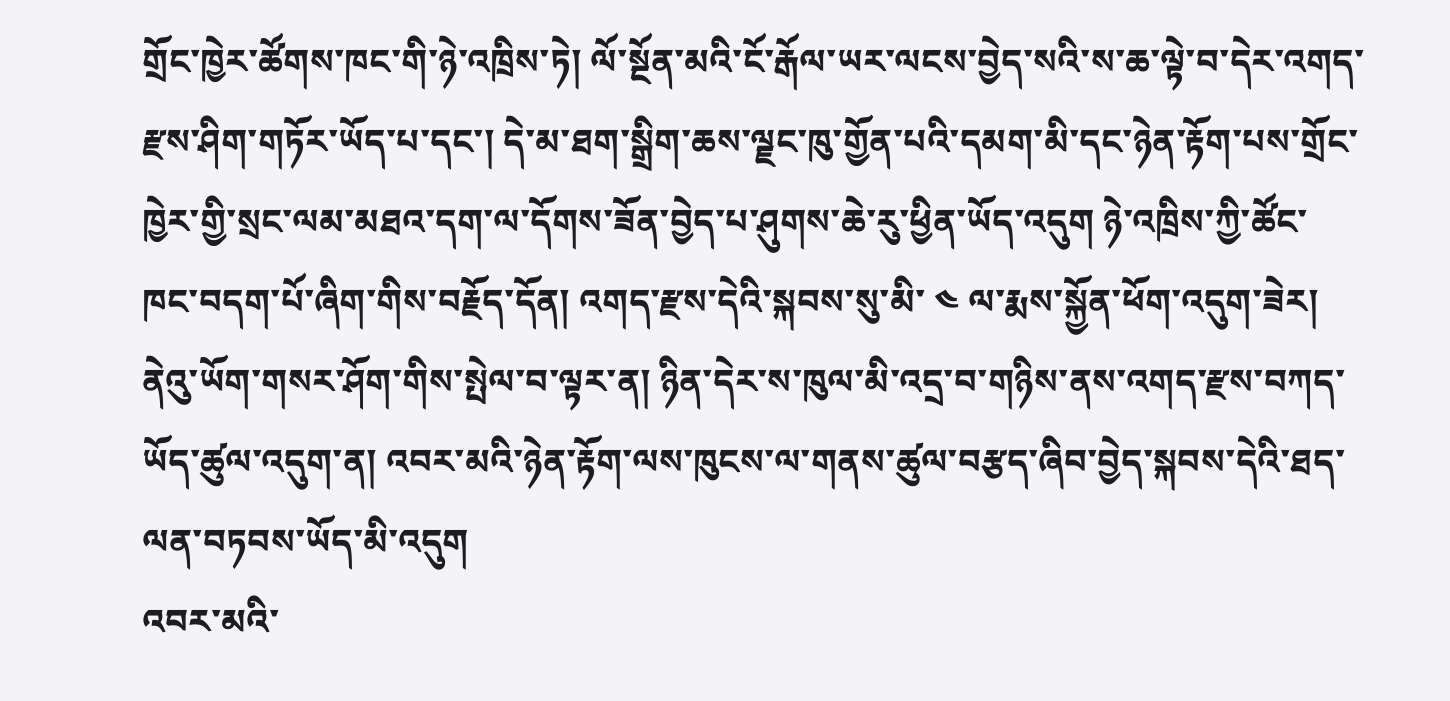གྲོང་ཁྱེར་ཚོགས་ཁང་གི་ཉེ་འཁྲིས་ཏེ། ལོ་སྔོན་མའི་ངོ་རྒོལ་ཡར་ལངས་བྱེད་སའི་ས་ཆ་ལྟེ་བ་དེར་འགད་རྫས་ཤིག་གཏོར་ཡོད་པ་དང་། དེ་མ་ཐག་སྒྲིག་ཆས་ལྗང་ཁུ་གྱོན་པའི་དམག་མི་དང་ཉེན་རྟོག་པས་གྲོང་ཁྱེར་གྱི་སྲང་ལམ་མཐའ་དག་ལ་དོགས་ཟོན་བྱེད་པ་ཤུགས་ཆེ་རུ་ཕྱིན་ཡོད་འདུག ཉེ་འཁྲིས་ཀྱི་ཚོང་ཁང་བདག་པོ་ཞིག་གིས་བརྗོད་དོན། འགད་རྫས་དེའི་སྐབས་སུ་མི་ ༤ ལ་རྨས་སྐྱོན་ཕོག་འདུག་ཟེར།
ནེའུ་ཡོག་གསར་ཤོག་གིས་སྤེལ་བ་ལྟར་ན། ཉིན་དེར་ས་ཁུལ་མི་འདྲ་བ་གཉིས་ནས་འགད་རྫས་བཀད་ཡོད་ཚུལ་འདུག་ན། འབར་མའི་ཉེན་རྟོག་ལས་ཁུངས་ལ་གནས་ཚུལ་བརྩད་ཞིབ་བྱེད་སྐབས་དེའི་ཐད་ལན་བཏབས་ཡོད་མི་འདུག
འབར་མའི་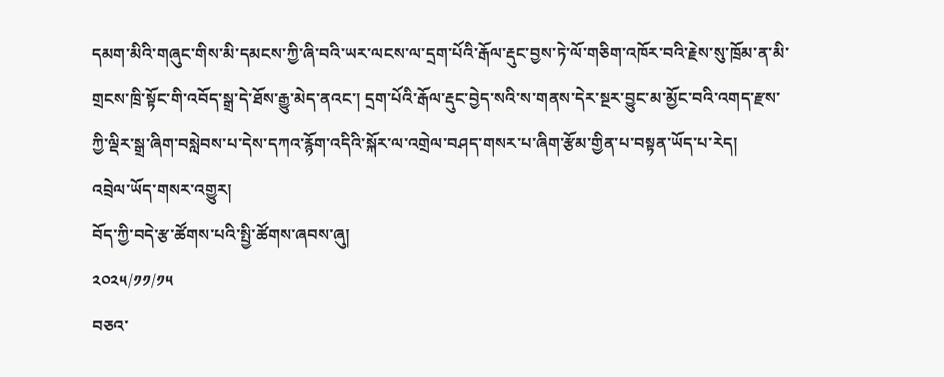དམག་མིའི་གཞུང་གིས་མི་དམངས་ཀྱི་ཞི་བའི་ཡར་ལངས་ལ་དྲག་པོའི་རྒོལ་རྡུང་བྱས་ཏེ་ལོ་གཅིག་འཁོར་བའི་རྗེས་སུ་ཁྲོམ་ན་མི་གྲངས་ཁྲི་སྟོང་གི་འབོད་སྒྲ་དེ་ཐོས་རྒྱུ་མེད་ནའང་། དྲག་པོའི་རྒོལ་རྡུང་བྱེད་སའི་ས་གནས་དེར་སྔར་བྱུང་མ་མྱོང་བའི་འགད་རྫས་ཀྱི་ལྡིར་སྒྲ་ཞིག་བསླེབས་པ་དེས་དཀའ་རྙོག་འདིའི་སྐོར་ལ་འགྲེལ་བཤད་གསར་པ་ཞིག་རྩོམ་གྱིན་པ་བསྟན་ཡོད་པ་རེད།
འབྲེལ་ཡོད་གསར་འགྱུར།
བོད་ཀྱི་བདེ་རྩ་ཚོགས་པའི་སྤྱི་ཚོགས་ཞབས་ཞུ།
༢༠༢༥/༡༡/༡༥
བཅའ་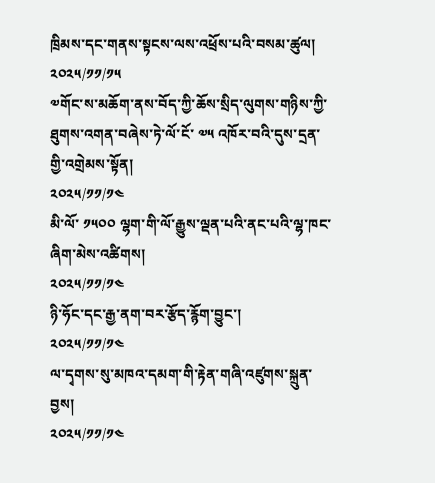ཁྲིམས་དང་གནས་སྟངས་ལས་འཕྲོས་པའི་བསམ་ཚུལ།
༢༠༢༥/༡༡/༡༥
༧གོང་ས་མཆོག་ནས་བོད་ཀྱི་ཆོས་སྲིད་ལུགས་གཉིས་ཀྱི་ཐུགས་འགན་བཞེས་ཏེ་ལོ་ངོ་ ༧༥ འཁོར་བའི་དུས་དྲན་གྱི་འགྲེམས་སྟོན།
༢༠༢༥/༡༡/༡༤
མི་ལོ་ ༡༥༠༠ ལྷག་གི་ལོ་རྒྱུས་ལྡན་པའི་ནང་པའི་ལྷ་ཁང་ཞིག་མེས་འཚིགས།
༢༠༢༥/༡༡/༡༤
ཉི་ཧོང་དང་རྒྱ་ནག་བར་རྩོད་རྙོག་བྱུང་།
༢༠༢༥/༡༡/༡༤
ལ་དྭགས་སུ་མཁའ་དམག་གི་རྟེན་གཞི་འཛུགས་སྐྲུན་བྱས།
༢༠༢༥/༡༡/༡༤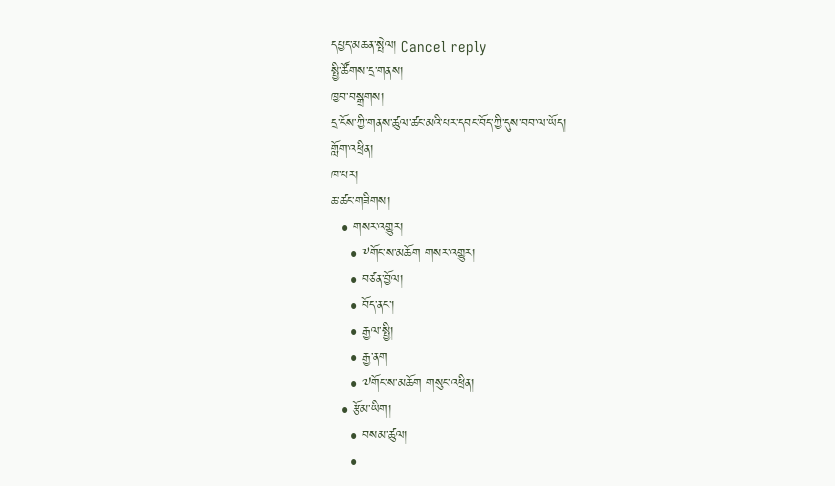དཔྱད་མཆན་སྤེལ། Cancel reply
སྤྱི་ཚོགས་དྲ་གནས།
ཁྱབ་བསྒྲགས།
དྲ་ངོས་ཀྱི་གནས་ཚུལ་ཚང་མའི་པར་དབང་བོད་ཀྱི་དུས་བབ་ལ་ཡོད།
གློག་འཕྲིན།
ཁ་པར།
ཆ་ཚང་གཟིགས།
  • གསར་འགྱུར།
    • ༸གོང་ས་མཆོག གསར་འགྱུར།
    • བཙན་བྱོལ།
    • བོད་ནང་།
    • རྒྱལ་སྤྱི།
    • རྒྱ་ནག
    • ༧གོང་ས་མཆོག གསུང་འཕྲིན།
  • རྩོམ་ཡིག།
    • བསམ་ཚུལ།
    •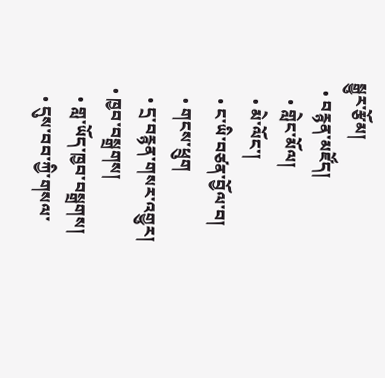སྒྱུར་རྩོམ།
  • བརྙན་མཛོད།
    • གླེང་མོལ།
    • མེ་ལོང་།
    • ང་ཡི་བཙན་བྱོལ་བ།
    • གངས་ཕྲུག
    • དྲ་བརྙན་གསར་འགྱུར།
  • ཁྱབ་བསྒྲགས།
    • གླ་ཡོད་ཁྱབ་བསྒྲགས།
    • དུས་བབ་ཀྱི་གསལ་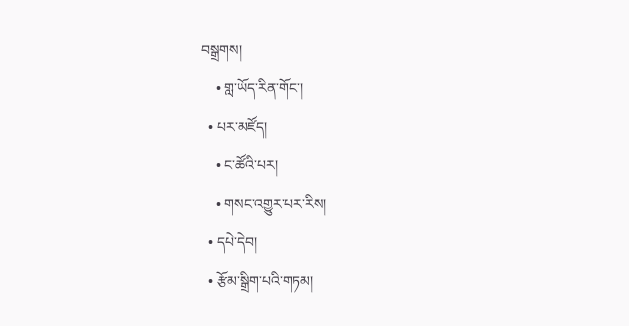བསྒྲགས།
    • གླ་ཡོད་རིན་གོང་།
  • པར་མཛོད།
    • ང་ཚོའི་པར།
    • གསང་འགྱུར་པར་རིས།
  • དཔེ་དེབ།
  • རྩོམ་སྒྲིག་པའི་གཏམ།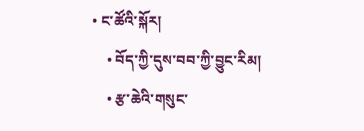• ང་ཚོའི་སྐོར།
    • བོད་ཀྱི་དུས་བབ་ཀྱི་བྱུང་རིམ།
    • རྩ་ཆེའི་གསུང་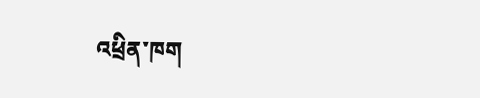འཕྲིན་ཁག